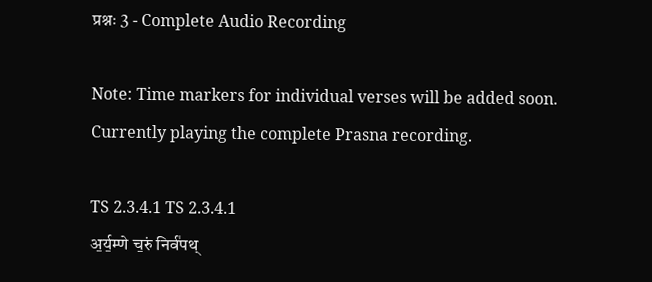प्रश्नः 3 - Complete Audio Recording

Note: Time markers for individual verses will be added soon. Currently playing the complete Prasna recording.

TS 2.3.4.1 TS 2.3.4.1
अ॒र्य॒म्णे च॒रुं निर्व॑पथ्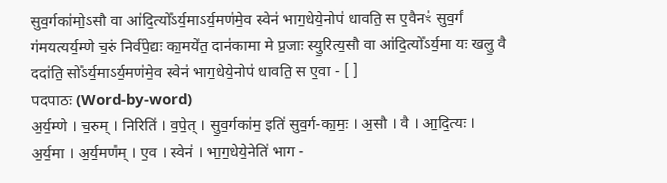सुव॒र्गका॑मो॒ऽसौ वा आ॑दि॒त्यो᳚ऽर्य॒माऽर्य॒मण॑मे॒व स्वेन॑ भाग॒धेये॒नोप॑ धावति॒ स ए॒वैनꣳ॑ सुव॒र्गं ग॑मयत्यर्य॒म्णे च॒रुं निर्व॑पे॒द्यः का॒मये॑त॒ दान॑कामा मे प्र॒जाः स्यु॒रित्य॒सौ वा आ॑दि॒त्यो᳚ऽर्य॒मा यः खलु॒ वै ददा॑ति॒ सो᳚ऽर्य॒माऽर्य॒मण॑मे॒व स्वेन॑ भाग॒धेये॒नोप॑ धावति॒ स ए॒वा - [ ]
पदपाठः (Word-by-word)
अ॒र्य॒म्णे । च॒रुम् । निरिति॑ । व॒पे॒त् । सु॒व॒र्गका॑म॒ इति॑ सुव॒र्ग-का॒मः॒ । अ॒सौ । वै । आ॒दि॒त्यः । अ॒र्य॒मा । अ॒र्य॒मण᳚म् । ए॒व । स्वेन॑ । भा॒ग॒धेये॒नेति॑ भाग -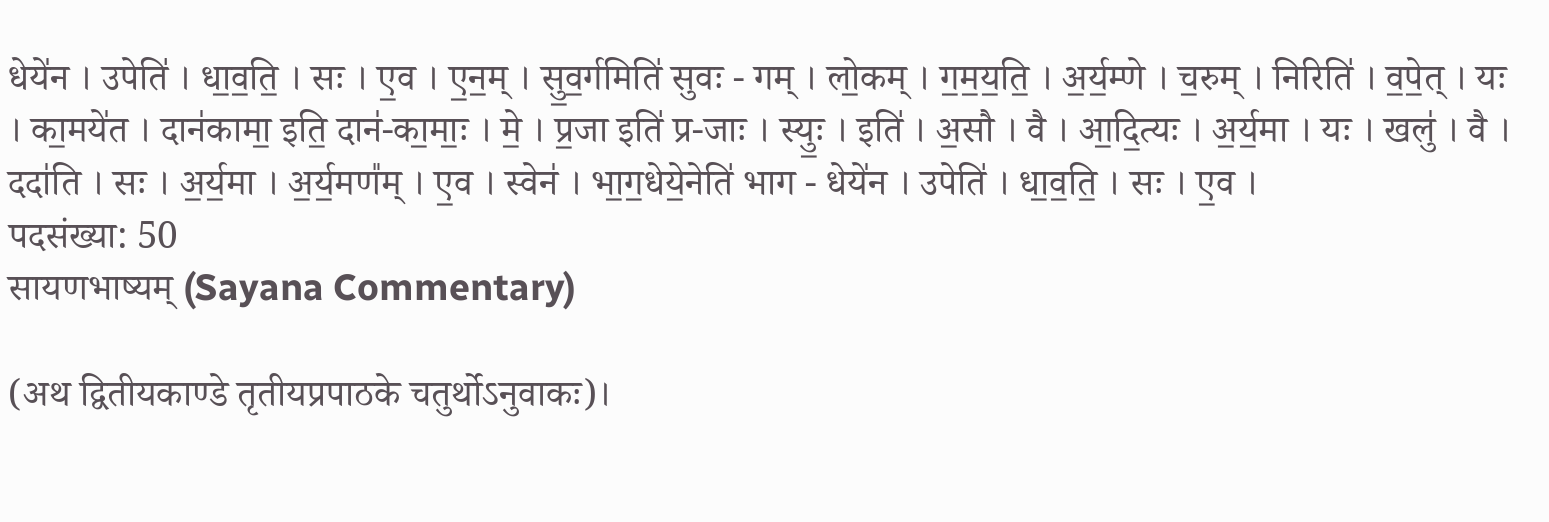धेये॑न । उपेति॑ । धा॒व॒ति॒ । सः । ए॒व । ए॒न॒म् । सु॒व॒र्गमिति॑ सुवः - गम् । लो॒कम् । ग॒म॒य॒ति॒ । अ॒र्य॒म्णे । च॒रुम् । निरिति॑ । व॒पे॒त् । यः । का॒मये॑त । दान॑कामा॒ इति॒ दान॑-का॒माः॒ । मे॒ । प्र॒जा इति॑ प्र-जाः । स्युः॒ । इति॑ । अ॒सौ । वै । आ॒दि॒त्यः । अ॒र्य॒मा । यः । खलु॑ । वै । ददा॑ति । सः । अ॒र्य॒मा । अ॒र्य॒मण᳚म् । ए॒व । स्वेन॑ । भा॒ग॒धेये॒नेति॑ भाग - धेये॑न । उपेति॑ । धा॒व॒ति॒ । सः । ए॒व ।
पदसंख्या: 50
सायणभाष्यम् (Sayana Commentary)

(अथ द्वितीयकाण्डे तृतीयप्रपाठके चतुर्थोऽनुवाकः)।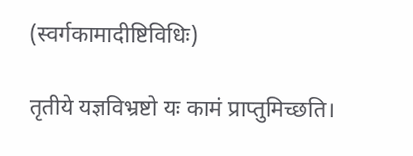(स्वर्गकामादीष्टिविधिः)

तृतीये यज्ञविभ्रष्टो यः कामं प्राप्तुमिच्छति।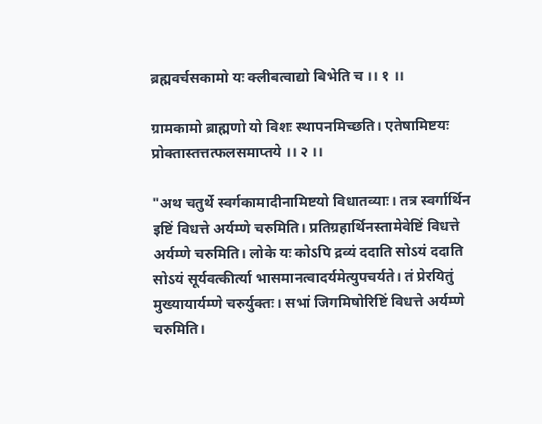ब्रह्मवर्चसकामो यः क्लीबत्वाद्यो बिभेति च ।। १ ।।

ग्रामकामो ब्राह्मणो यो विशः स्थापनमिच्छति। एतेषामिष्टयः प्रोक्तास्तत्तत्फलसमाप्तये ।। २ ।।

"अथ चतुर्थे स्वर्गकामादीनामिष्टयो विधातव्याः। तत्र स्वर्गार्थिन इष्टिं विधत्ते अर्यम्णे चरुमिति। प्रतिग्रहार्थिनस्तामेवेष्टिं विधत्ते अर्यम्णे चरुमिति। लोके यः कोऽपि द्रव्यं ददाति सोऽयं ददाति सोऽयं सूर्यवत्कीर्त्या भासमानत्वादर्यमेत्युपचर्यते। तं प्रेरयितुं मुख्यायार्यम्णे चरुर्युक्तः। सभां जिगमिषोरिष्टिं विधत्ते अर्यम्णे चरुमिति।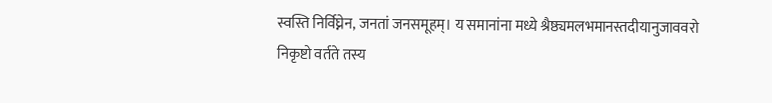स्वस्ति निर्विघ्नेन, जनतां जनसमूहम्। य समानांना मध्ये श्रैष्ठ्यमलभमानस्तदीयानुजाववरो निकृष्टो वर्तते तस्य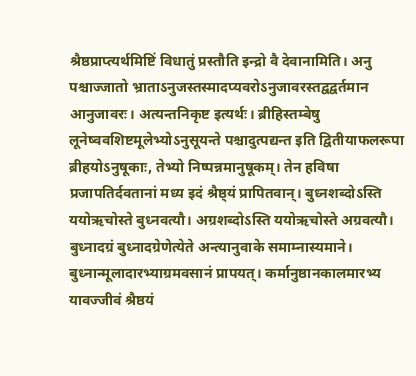श्रैष्ठप्राप्त्यर्थमिष्टिं विधातुं प्रस्तौति इन्द्रो वै देवानामिति। अनु पश्चाज्जातो भ्राताऽनुजस्तस्मादप्यवरोऽनुजावरस्तद्वद्वर्तमान आनुजावरः। अत्यन्तनिकृष्ट इत्यर्थः। ब्रीहिस्तम्बेषु लूनेष्ववशिष्टमूलेभ्योऽनुसूयन्ते पश्चादुत्पद्यन्त इति द्वितीयाफलरूपा ब्रीहयोऽनुषूकाः, तेभ्यो निष्पन्नमानुषूकम्। तेन हविषा प्रजापतिर्दवतानां मध्य इदं श्रैष्ठ्यं प्रापितवान्। बुध्नशब्दोऽस्ति ययोऋचोस्ते बुध्नवत्यौ। अग्रशब्दोऽस्ति ययोऋचोस्ते अग्रवत्यौ। बुध्नादग्रं बुध्नादग्रेणेत्येते अन्त्यानुवाके समाम्नास्यमाने। बुध्नान्मूलादारभ्याग्रमवसानं प्रापयत्। कर्मानुष्ठानकालमारभ्य यावज्जीवं श्रैष्ठयं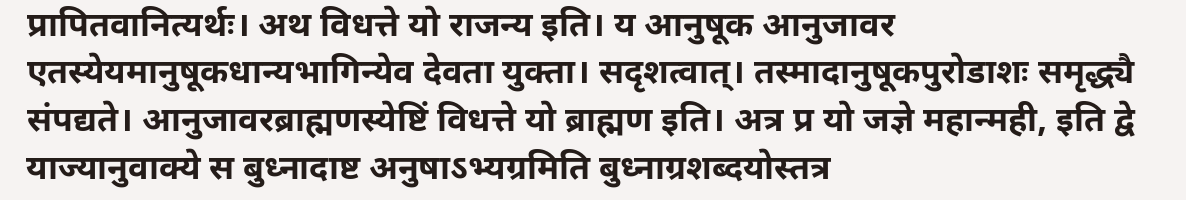प्रापितवानित्यर्थः। अथ विधत्ते यो राजन्य इति। य आनुषूक आनुजावर एतस्येयमानुषूकधान्यभागिन्येव देवता युक्ता। सदृशत्वात्। तस्मादानुषूकपुरोडाशः समृद्ध्यै संपद्यते। आनुजावरब्राह्मणस्येष्टिं विधत्ते यो ब्राह्मण इति। अत्र प्र यो जज्ञे महान्मही, इति द्वे याज्यानुवाक्ये स बुध्नादाष्ट अनुषाऽभ्यग्रमिति बुध्नाग्रशब्दयोस्तत्र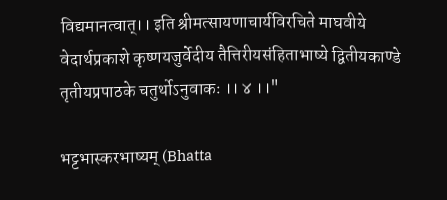विद्यमानत्वात्।। इति श्रीमत्सायणाचार्यविरचिते माघवीये वेदार्थप्रकाशे कृष्णयजुर्वेदीय तैत्तिरीयसंहिताभाष्ये द्वितीयकाण्डे तृतीयप्रपाठके चतुर्थोऽनुवाकः ।। ४ ।।"

भट्टभास्करभाष्यम् (Bhatta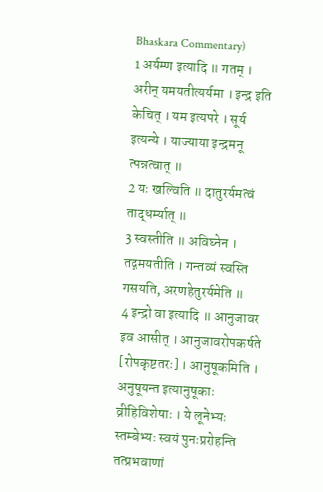Bhaskara Commentary)
1 अर्यम्ण इत्यादि ॥ गतम् । अरीन् यमयतीत्यर्यमा । इन्द्र इति केचित् । यम इत्यपरे । सूर्य इत्यन्ये । याज्याया इन्द्रमनू त्पन्नत्वात् ॥
2 यः खल्विति ॥ दातुरर्यमत्वं ताद्धर्म्यात् ॥
3 स्वस्तीति ॥ अविघ्नेन । तद्गमयतीति । गन्तव्यं स्वस्ति गसयति, अरणहेतुरर्यमेति ॥
4 इन्द्रो वा इत्यादि ॥ आनुजावर इव आसीत् । आनुजावरोपकर्षते [रोपकृष्टतरः] । आनुषूकमिति । अनुषूयन्त इत्यानुषूकाः व्रीहिविशेषाः । ये लूनेभ्यः स्तम्बेभ्यः स्वयं पुनःप्ररोहन्ति तत्प्रभवाणां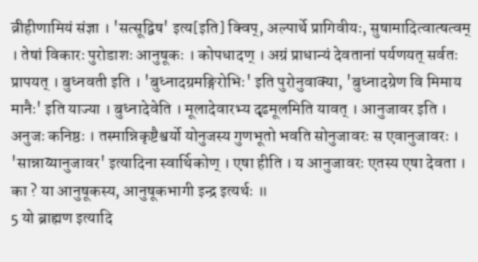व्रीहीणामियं संज्ञा । 'सत्सूद्विष' इत्य[इति] क्विप्, अल्पार्थे प्रागिवीयः, सुषामादित्वात्षत्वम् । तेषां विकारः पुरोडाशः आनुषूकः । कोपधादण् । अग्रं प्राधान्यं देवतानां पर्यणयत् सर्वतः प्रापयत् । बुध्नवती इति । 'बुध्नादग्रमङ्गिरोभिः' इति पुरोनुवाक्या, 'बुध्नादग्रेण वि मिमाय मानैः' इति याज्या । बुध्नादेवेति । मूलादेवारभ्य दृढमूलमिति यावत् । आनुजावर इति । अनुजः कनिष्ठः । तस्मान्निकृष्टैश्वर्यो योनुजस्य गुणभूतो भवति सोनुजावरः स एवानुजावरः । 'सान्नाय्यानुजावर' इत्यादिना स्वार्थिकोण् । एषा हीति । य आनुजावरः एतस्य एषा देवता । का ? या आनुषूकस्य, आनुषूकभागी इन्द्र इत्यर्थः ॥
5 यो ब्राह्मण इत्यादि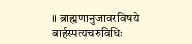॥ ब्राह्मणानुजावरविषये बार्हस्पत्यचरुविधिः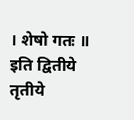। शेषो गतः ॥
इति द्वितीये तृतीये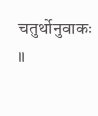चतुर्थोनुवाकः ॥